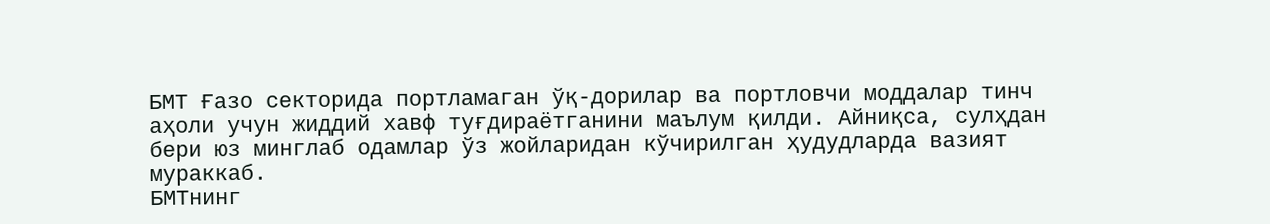БМТ Ғазо секторида портламаган ўқ-дорилар ва портловчи моддалар тинч аҳоли учун жиддий хавф туғдираётганини маълум қилди. Айниқса, сулҳдан бери юз минглаб одамлар ўз жойларидан кўчирилган ҳудудларда вазият мураккаб.
БМТнинг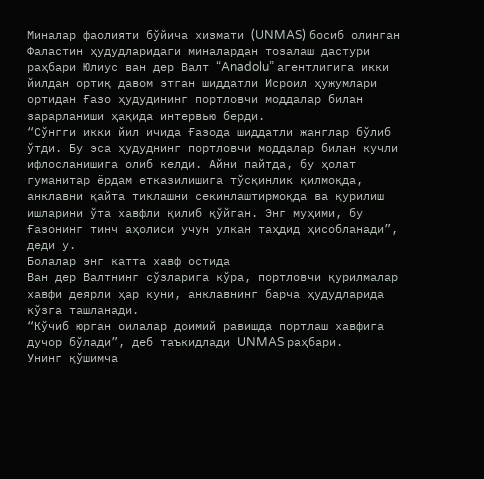Миналар фаолияти бўйича хизмати (UNMAS) босиб олинган Фаластин ҳудудларидаги миналардан тозалаш дастури раҳбари Юлиус ван дер Валт “Anadolu” агентлигига икки йилдан ортиқ давом этган шиддатли Исроил ҳужумлари ортидан Ғазо ҳудудининг портловчи моддалар билан зарарланиши ҳақида интервью берди.
“Сўнгги икки йил ичида Ғазода шиддатли жанглар бўлиб ўтди. Бу эса ҳудуднинг портловчи моддалар билан кучли ифлосланишига олиб келди. Айни пайтда, бу ҳолат гуманитар ёрдам етказилишига тўсқинлик қилмоқда, анклавни қайта тиклашни секинлаштирмоқда ва қурилиш ишларини ўта хавфли қилиб қўйган. Энг муҳими, бу Ғазонинг тинч аҳолиси учун улкан таҳдид ҳисобланади”, деди у.
Болалар энг катта хавф остида
Ван дер Валтнинг сўзларига кўра, портловчи қурилмалар хавфи деярли ҳар куни, анклавнинг барча ҳудудларида кўзга ташланади.
“Кўчиб юрган оилалар доимий равишда портлаш хавфига дучор бўлади”, деб таъкидлади UNMAS раҳбари.
Унинг қўшимча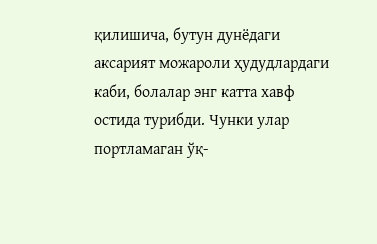қилишича, бутун дунёдаги аксарият можароли ҳудудлардаги каби, болалар энг катта хавф остида турибди. Чунки улар портламаган ўқ-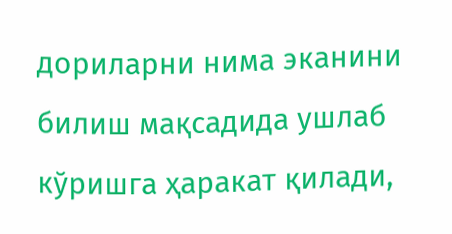дориларни нима эканини билиш мақсадида ушлаб кўришга ҳаракат қилади,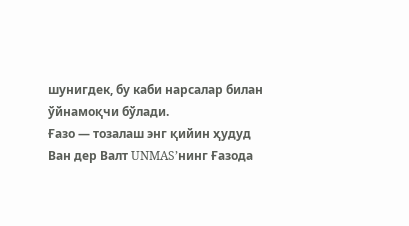шунигдек, бу каби нарсалар билан ўйнамоқчи бўлади.
Ғазо — тозалаш энг қийин ҳудуд
Ван дер Валт UNMAS’нинг Ғазода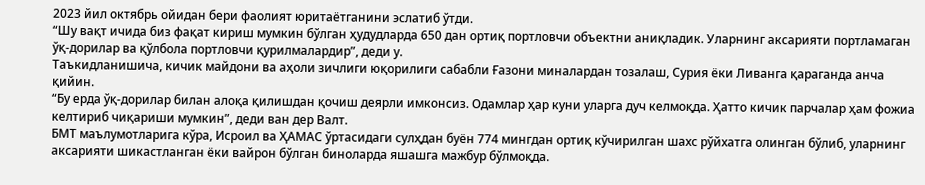2023 йил октябрь ойидан бери фаолият юритаётганини эслатиб ўтди.
“Шу вақт ичида биз фақат кириш мумкин бўлган ҳудудларда 650 дан ортиқ портловчи объектни аниқладик. Уларнинг аксарияти портламаган ўқ-дорилар ва қўлбола портловчи қурилмалардир”, деди у.
Таъкидланишича, кичик майдони ва аҳоли зичлиги юқорилиги сабабли Ғазони миналардан тозалаш, Сурия ёки Ливанга қараганда анча қийин.
“Бу ерда ўқ-дорилар билан алоқа қилишдан қочиш деярли имконсиз. Одамлар ҳар куни уларга дуч келмоқда. Ҳатто кичик парчалар ҳам фожиа келтириб чиқариши мумкин”, деди ван дер Валт.
БМТ маълумотларига кўра, Исроил ва ҲАМАС ўртасидаги сулҳдан буён 774 мингдан ортиқ кўчирилган шахс рўйхатга олинган бўлиб, уларнинг аксарияти шикастланган ёки вайрон бўлган биноларда яшашга мажбур бўлмоқда.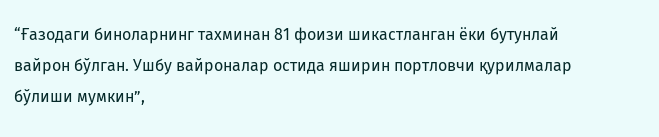“Ғазодаги биноларнинг тахминан 81 фоизи шикастланган ёки бутунлай вайрон бўлган. Ушбу вайроналар остида яширин портловчи қурилмалар бўлиши мумкин”,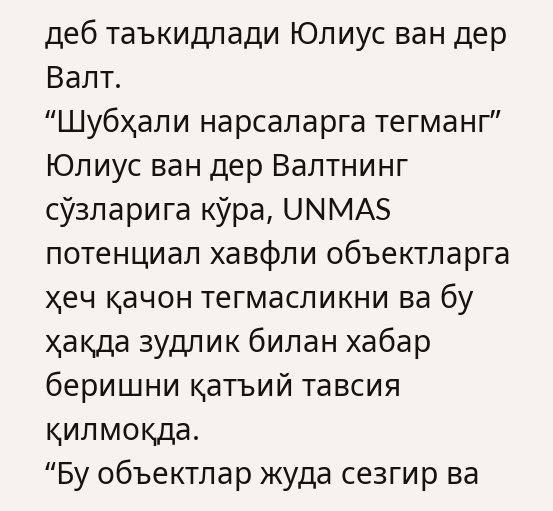деб таъкидлади Юлиус ван дер Валт.
“Шубҳали нарсаларга тегманг”
Юлиус ван дер Валтнинг сўзларига кўра, UNMAS потенциал хавфли объектларга ҳеч қачон тегмасликни ва бу ҳақда зудлик билан хабар беришни қатъий тавсия қилмоқда.
“Бу объектлар жуда сезгир ва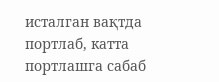исталган вақтда портлаб, катта портлашга сабаб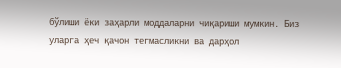бўлиши ёки заҳарли моддаларни чиқариши мумкин. Биз уларга ҳеч қачон тегмасликни ва дарҳол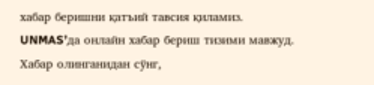хабар беришни қатъий тавсия қиламиз. UNMAS’да онлайн хабар бериш тизими мавжуд. Хабар олинганидан сўнг,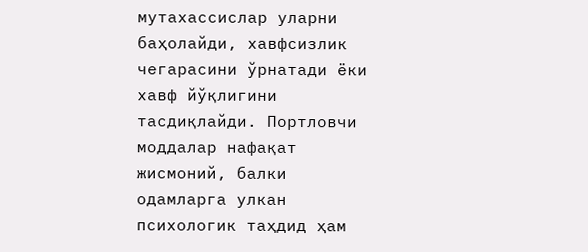мутахассислар уларни баҳолайди, хавфсизлик чегарасини ўрнатади ёки хавф йўқлигини тасдиқлайди. Портловчи моддалар нафақат жисмоний, балки одамларга улкан психологик таҳдид ҳам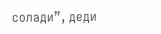солади”, деди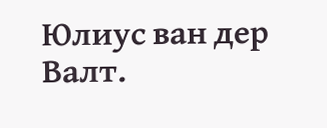Юлиус ван дер Валт.